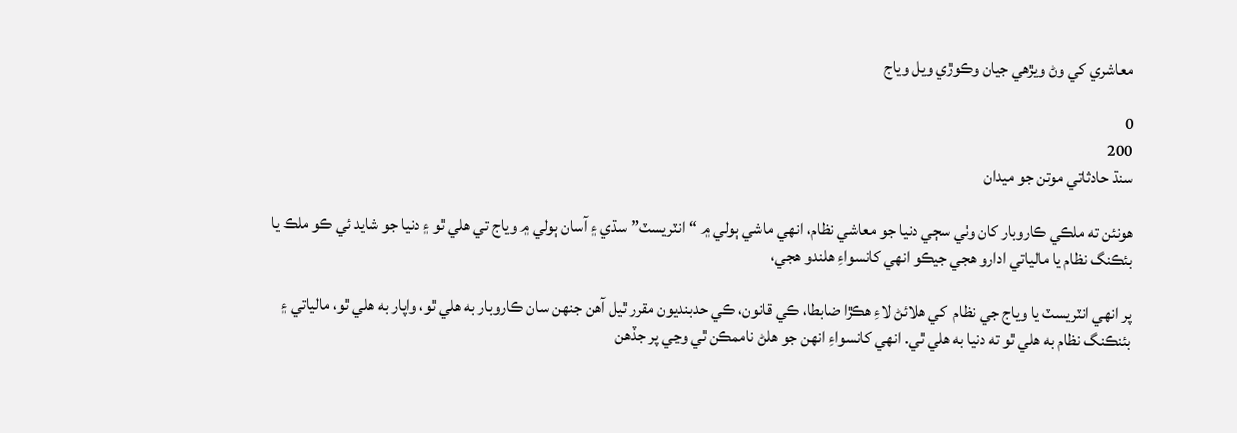معاشري کي وڻ ويڙهي جيان وڪوڙي ويل وياج

0
200
سنڌ حادثاتي موتن جو ميدان

هونئن ته ملڪي ڪاروبار کان وٺي سڄي دنيا جو معاشي نظام، انهي ماشي ٻولي ۾ “انٽريسٽ” سڌي ۽ آسان ٻولي ۾ وياج تي هلي ٿو ۽ دنيا جو شايد ئي ڪو ملڪ يا بئڪنگ نظام يا مالياتي ادارو هجي جيڪو انهي کانسواءِ هلندو هجي،

پر انهي انٽريسٽ يا وياج جي نظام  کي هلائڻ لاءِ هڪڙا ضابطا، ڪي قانون، ڪي حدبنديون مقرر ٿيل آهن جنهن سان ڪاروبار به هلي ٿو، واپار به هلي ٿو، مالياتي ۽ بئنڪنگ نظام به هلي ٿو ته دنيا به هلي ٿي. انهي کانسواءِ انهن جو هلڻ ناممڪن ٿي وڃي پر جڏهن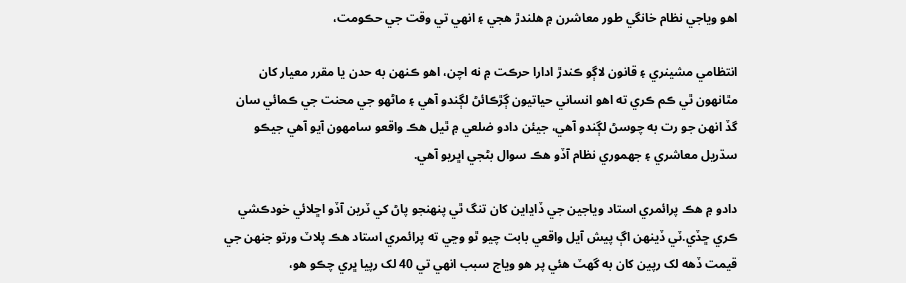اهو وياجي نظام خانگي طور معاشرن ۾ هلندڙ هجي ۽ انهي تي وقت جي حڪومت،

انتظامي مشينري ۽ قانون لاڳو ڪندڙ ادارا حرڪت ۾ نه اچن، اهو ڪنهن به حدن يا مقرر معيار کان مٿانهون ٿي ڪم ڪري ته اهو انساني حياتيون ڳڙڪائڻ لڳندو آهي ۽ ماڻهو جي محنت جي ڪمائي سان گڏ انهن جو رت به چوسڻ لڳندو آهي، جيئن دادو ضلعي ۾ ٿيل هڪ واقعو سامهون آيو آهي جيڪو سڌريل معاشري ۽ جهموري نظام آڏو هڪ سوال بڻجي اڀريو آهي.

دادو ۾ هڪ پرائمري استاد وياجين جي ڏاڍاين کان تنگ ٿي پنهنجو پاڻ کي ٽرين آڏو اڇلائي خودڪشي ڪري ڇڏي.ٽي ڏينهن اڳ پيش آيل واقعي بابت چيو ٿو وڃي ته پرائمري استاد هڪ پلاٽ ورتو جنهن جي قيمت ڏهه لک رپين کان به گهٽ هئي پر هو وياج سبب انهي تي 40 لک رپيا ڀري چڪو هو،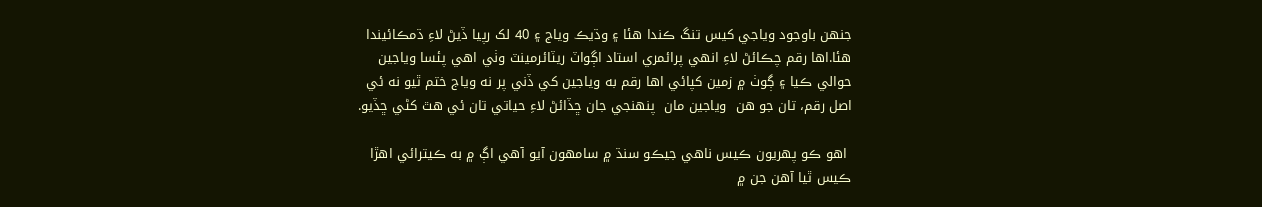جنهن باوجود وياجي کيس تنگ ڪندا هئا ۽ وڌيڪ وياج ۽ 40 لک رپيا ڏيڻ لاءِ ڌمڪائيندا هئا.اها رقم چڪائڻ لاءِ انهي پرائمري استاد اڳواٽ ريٽائرمينٽ وٺي اهي پئسا وياجين حوالي ڪيا ۽ ڳوٺ ۾ زمين کپائي اها رقم به وياجين کي ڏني پر نه وياج ختم ٿيو نه ئي اصل رقم، تان جو هن  وياجين مان  پنهنجي جان ڇڏائڻ لاءِ حياتي تان ئي هٿ کڻي ڇڏيو.

 اهو ڪو پهريون ڪيس ناهي جيڪو سنڌ ۾ سامهون آيو آهي اڳ ۾ به ڪيترائي اهڙا ڪيس ٿيا آهن جن ۾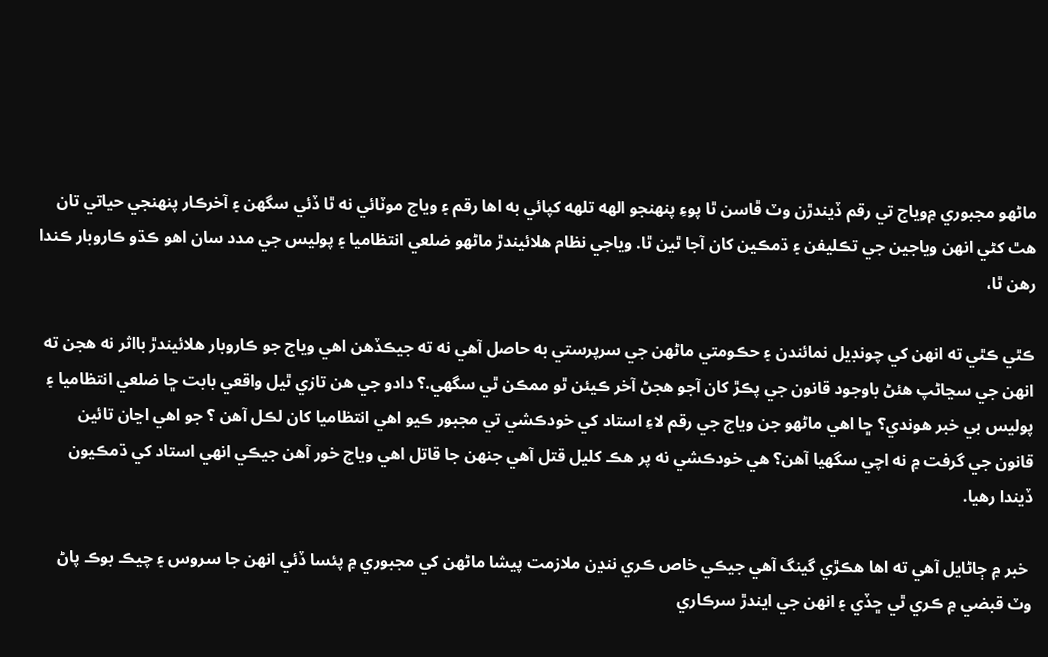ماڻهو مجبوري ۾وياج تي رقم ڏيندڙن وٽ ڦاسن ٿا پوءِ پنهنجو الهه تلهه کپائي به اها رقم ۽ وياج موٽائي نه ٿا ڏئي سگهن ۽ آخرڪار پنهنجي حياتي تان هٿ کڻي انهن وياجين جي تڪليفن ۽ ڌمڪين کان آجا ٿين ٿا. وياجي نظام هلائيندڙ ماڻهو ضلعي انتظاميا ۽ پوليس جي مدد سان اهو ڪڌو ڪاروبار ڪندا رهن ٿا،

ڪٿي ڪٿي ته انهن کي چونڊيل نمائندن ۽ حڪومتي ماڻهن جي سرپرستي به حاصل آهي نه ته جيڪڏهن اهي وياج جو ڪاروبار هلائيندڙ بااثر نه هجن ته انهن جي سڃاڻپ هئڻ باوجود قانون جي پڪڙ کان آجو هجڻ آخر ڪيئن ٿو ممڪن ٿي سگهي.؟ دادو جي هن تازي ٿيل واقعي بابت ڇا ضلعي انتظاميا ۽ پوليس بي خبر هوندي؟ ڇا اهي ماڻهو جن وياج جي رقم لاءِ استاد کي خودڪشي تي مجبور ڪيو اهي انتظاميا کان لڪل آهن ؟ جو اهي اڃان تائين قانون جي گرفت ۾ نه اچي سگهيا آهن؟ هي خودڪشي نه پر هڪ کليل قتل آهي جنهن جا قاتل اهي وياج خور آهن جيڪي انهي استاد کي ڌمڪيون ڏيندا رهيا.

 خبر ۾ ڄاڻايل آهي ته اها هڪڙي گينگ آهي جيڪي خاص ڪري ننڍن ملازمت پيشا ماڻهن کي مجبوري ۾ پئسا ڏئي انهن جا سروس ۽ چيڪ بوڪ پاڻ وٽ قبضي ۾ ڪري ٿي ڇڏي ۽ انهن جي ايندڙ سرڪاري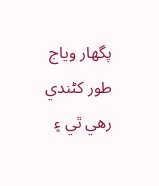پگهار وياج طور کڻندي رهي ٿي ۽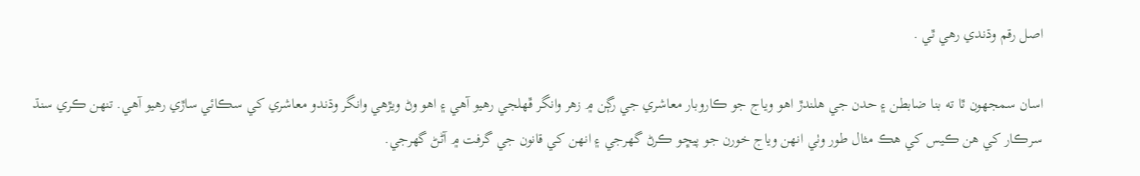اصل رقم وڌندي رهي ٿي .

اسان سمجهون ٿا ته بنا ضابطن ۽ حدن جي هلندڙ اهو وياج جو ڪاروبار معاشري جي رڳن ۾ زهر وانگر ڦهلجي رهيو آهي ۽ اهو وڻ ويڙهي وانگر وڌندو معاشري کي سڪائي ساڙي رهيو آهي. تنهن ڪري سنڌ سرڪار کي هن ڪيس کي هڪ مثال طور وٺي انهن وياج خورن جو پيڇو ڪرڻ گهرجي ۽ انهن کي قانون جي گرفت ۾ آڻڻ گهرجي.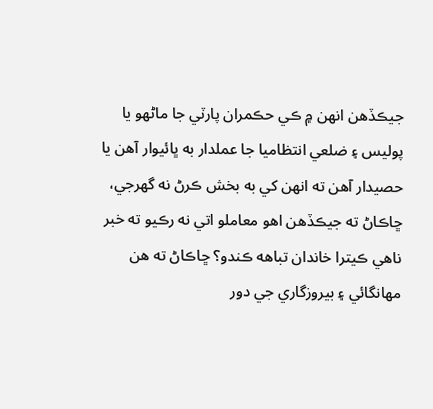جيڪڏهن انهن ۾ ڪي حڪمران پارٽي جا ماڻهو يا پوليس ۽ ضلعي انتظاميا جا عملدار به ڀائيوار آهن يا حصيدار آهن ته انهن کي به بخش ڪرڻ نه گهرجي، ڇاڪاڻ ته جيڪڏهن اهو معاملو اتي نه رڪيو ته خبر ناهي ڪيترا خاندان تباهه ڪندو؟ ڇاڪاڻ ته هن مهانگائي ۽ بيروزگاري جي دور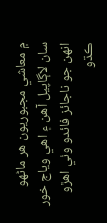۾ معاشي مجبوريون هر ماڻهو سان لاڳاپيل آهن ۽ اهي وياج خور انهن جو ناجائز فائدو وٺي اهڙو ڪڌو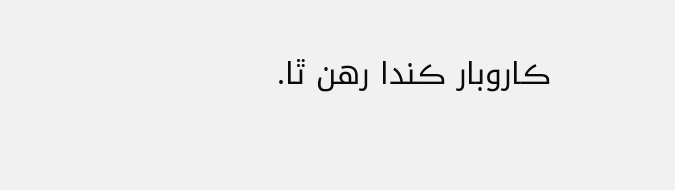ڪاروبار ڪندا رهن ٿا.